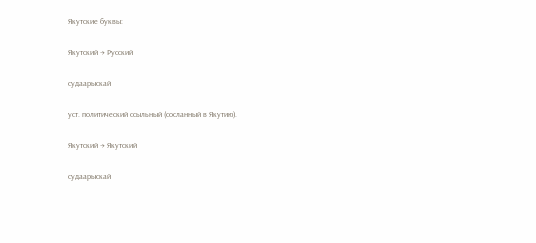Якутские буквы:

Якутский → Русский

судаарыскай

уст. политический ссыльный (сосланный в Якутию).

Якутский → Якутский

судаарыскай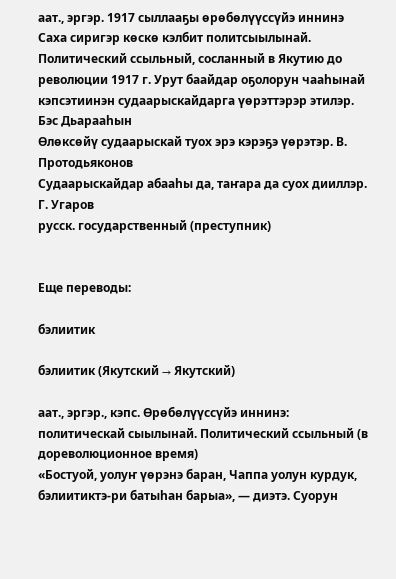аат., эргэр. 1917 сыллааҕы өрөбөлүүссүйэ иннинэ Саха сиригэр көскө кэлбит политсыылынай. Политический ссыльный, сосланный в Якутию до революции 1917 г. Урут баайдар оҕолорун чааһынай кэпсэтиинэн судаарыскайдарга үөрэттэрэр этилэр. Бэс Дьарааһын
Өлөксөйү судаарыскай туох эрэ кэрэҕэ үөрэтэр. В. Протодьяконов
Судаарыскайдар абааһы да, таҥара да суох дииллэр. Г. Угаров
русск. государственный (преступник)


Еще переводы:

бэлиитик

бэлиитик (Якутский → Якутский)

аат., эргэр., кэпс. Өрөбөлүүссүйэ иннинэ: политическай сыылынай. Политический ссыльный (в дореволюционное время)
«Бостуой, уолуҥ үөрэнэ баран, Чаппа уолун курдук, бэлиитиктэ-ри батыһан барыа», — диэтэ. Суорун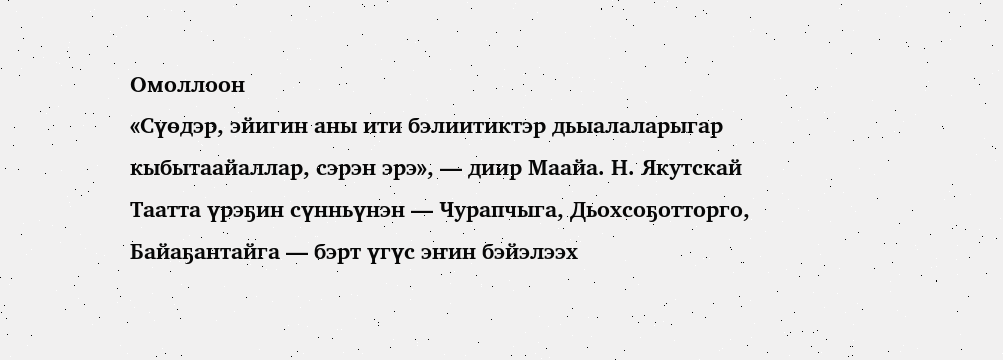Омоллоон
«Сүөдэр, эйигин аны ити бэлиитиктэр дьыалаларыгар кыбытаайаллар, сэрэн эрэ», — диир Маайа. Н. Якутскай
Таатта үрэҕин сүнньүнэн — Чурапчыга, Дьохсоҕотторго, Байаҕантайга — бэрт үгүс эҥин бэйэлээх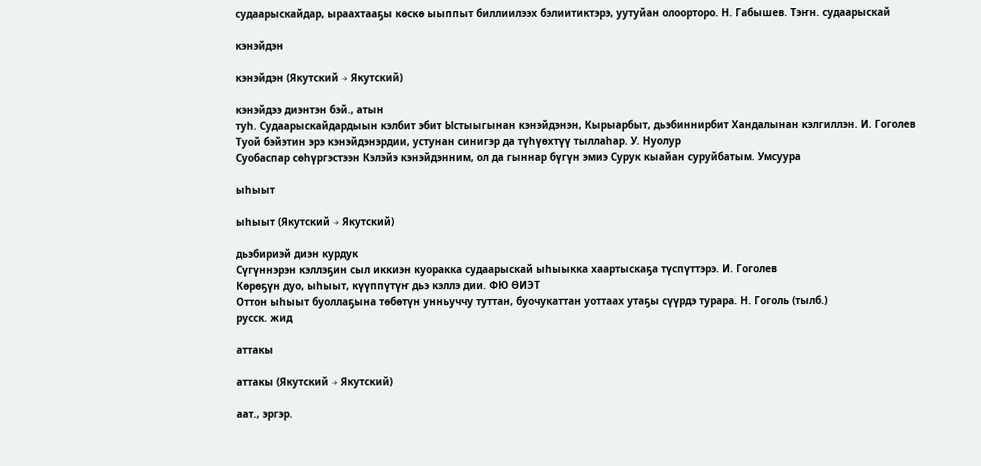судаарыскайдар, ыраахтааҕы көскө ыыппыт биллиилээх бэлиитиктэрэ, уутуйан олоорторо. Н. Габышев. Тэҥн. судаарыскай

кэнэйдэн

кэнэйдэн (Якутский → Якутский)

кэнэйдээ диэнтэн бэй., атын
туһ. Судаарыскайдардыын кэлбит эбит Ыстыыгынан кэнэйдэнэн, Кырыарбыт, дьэбиннирбит Хандалынан кэлгиллэн. И. Гоголев
Туой бэйэтин эрэ кэнэйдэнэрдии, устунан синигэр да түһүөхтүү тыллаһар. У. Нуолур
Суобаспар сөһүргэстээн Кэлэйэ кэнэйдэнним, ол да гыннар бүгүн эмиэ Сурук кыайан суруйбатым. Умсуура

ыһыыт

ыһыыт (Якутский → Якутский)

дьэбириэй диэн курдук
Сүгүннэрэн кэллэҕин сыл иккиэн куоракка судаарыскай ыһыыкка хаартыскаҕа түспүттэрэ. И. Гоголев
Көрөҕүн дуо, ыһыыт, күүппүтүҥ дьэ кэллэ дии. ФЮ ӨИЭТ
Оттон ыһыыт буоллаҕына төбөтүн унньуччу туттан, буочукаттан уоттаах утаҕы сүүрдэ турара. Н. Гоголь (тылб.)
русск. жид

аттакы

аттакы (Якутский → Якутский)

аат., эргэр.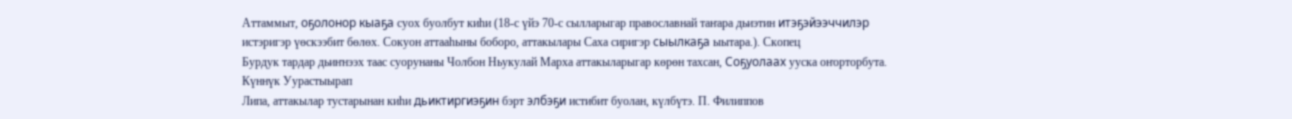Аттаммыт, оҕолонор кыаҕа суох буолбут киһи (18-с үйэ 70-с сылларыгар православнай таҥара дьиэтин итэҕэйээччилэр истэригэр үөскээбит бөлөх. Сокуон аттааһыны боборо, аттакылары Саха сиригэр сыылкаҕа ыытара.). Скопец
Бурдук тардар дьиҥнээх таас суорунаны Чолбон Ньукулай Марха аттакыларыгар көрөн тахсан, Соҕуолаах ууска оҥорторбута. Күннүк Уурастыырап
Липа, аттакылар тустарынан киһи дьиктиргиэҕин бэрт элбэҕи истибит буолан, күлбүтэ. П. Филиппов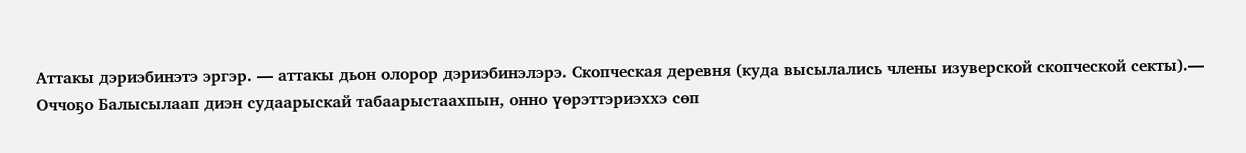Аттакы дэриэбинэтэ эргэр. — аттакы дьон олорор дэриэбинэлэрэ. Скопческая деревня (куда высылались члены изуверской скопческой секты).— Оччоҕо Балысылаап диэн судаарыскай табаарыстаахпын, онно үөрэттэриэххэ сөп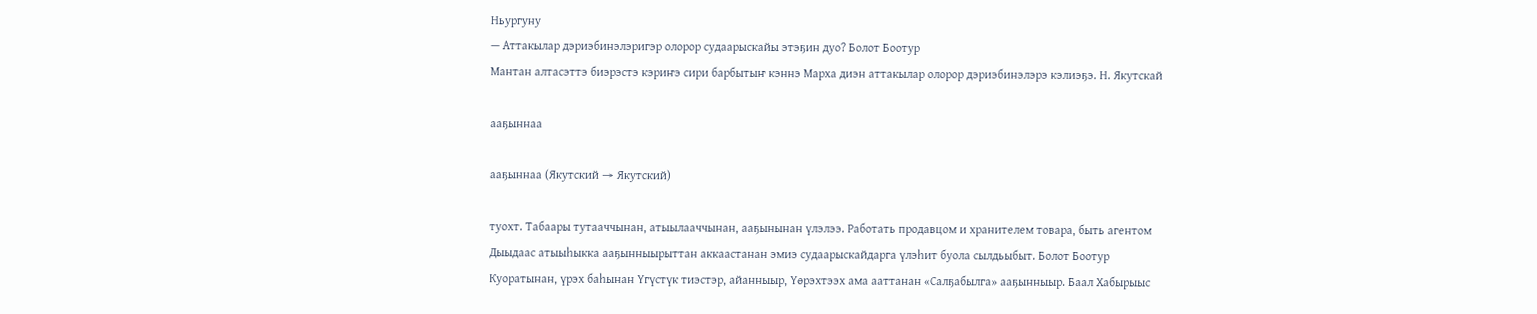Ньургуну
— Аттакылар дэриэбинэлэригэр олорор судаарыскайы этэҕин дуо? Болот Боотур
Мантан алтасэттэ биэрэстэ кэриҥэ сири барбытыҥ кэннэ Марха диэн аттакылар олорор дэриэбинэлэрэ кэлиэҕэ. Н. Якутскай

ааҕыннаа

ааҕыннаа (Якутский → Якутский)

туохт. Табаары тутааччынан, атыылааччынан, ааҕынынан үлэлээ. Работать продавцом и хранителем товара, быть агентом
Дыыдаас атыыһыкка ааҕынныырыттан аккаастанан эмиэ судаарыскайдарга үлэһит буола сылдьыбыт. Болот Боотур
Куоратынан, үрэх баһынан Үгүстүк тиэстэр, айанныыр, Үөрэхтээх ама ааттанан «Салҕабылга» ааҕынныыр. Баал Хабырыыс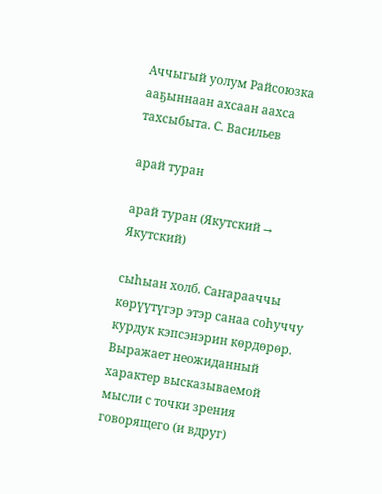Аччыгый уолум Райсоюзка ааҕыннаан ахсаан аахса тахсыбыта. С. Васильев

арай туран

арай туран (Якутский → Якутский)

сыһыан холб. Саҥарааччы көрүүтүгэр этэр санаа соһуччу курдук кэпсэнэрин көрдөрөр. Выражает неожиданный характер высказываемой мысли с точки зрения говорящего (и вдруг)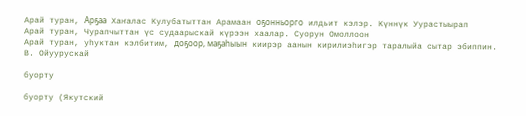Арай туран, Арҕаа Хаҥалас Кулубатыттан Арамаан оҕонньорго илдьит кэлэр. Күннүк Уурастыырап
Арай туран, Чурапчыттан үс судаарыскай күрээн хаалар. Суорун Омоллоон
Арай туран, уһуктан кэлбитим, доҕоор, маҕаһыын киирэр аанын кирилиэһигэр таралыйа сытар эбиппин. В. Ойуурускай

буорту

буорту (Якутский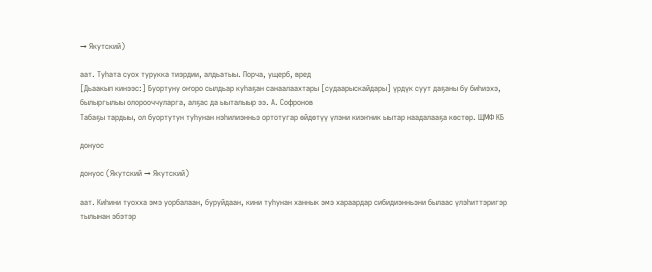→ Якутский)

аат. Туһата суох турукка тиэрдии, алдьатыы. Порча, ущерб, вред
[Дьаакып кинээс:] Буортуну оҥоро сылдьар куһаҕан санаалаахтары [судаарыскайдары] үрдүк суут даҕаны бу биһиэхэ, былыргылыы олорооччуларга, алҕас да ыыталыыр ээ. А. Софронов
Табаҕы тардыы, ол буортутун туһунан нэһилиэнньэ ортотугар өйдөтүү үлэни киэҥник ыытар наадалааҕа көстөр. ЩМФ КБ

донуос

донуос (Якутский → Якутский)

аат. Киһини туохха эмэ уорбалаан, буруйдаан, кини туһунан ханнык эмэ хараардар сибидиэнньэни былаас үлэһиттэригэр тылынан эбэтэр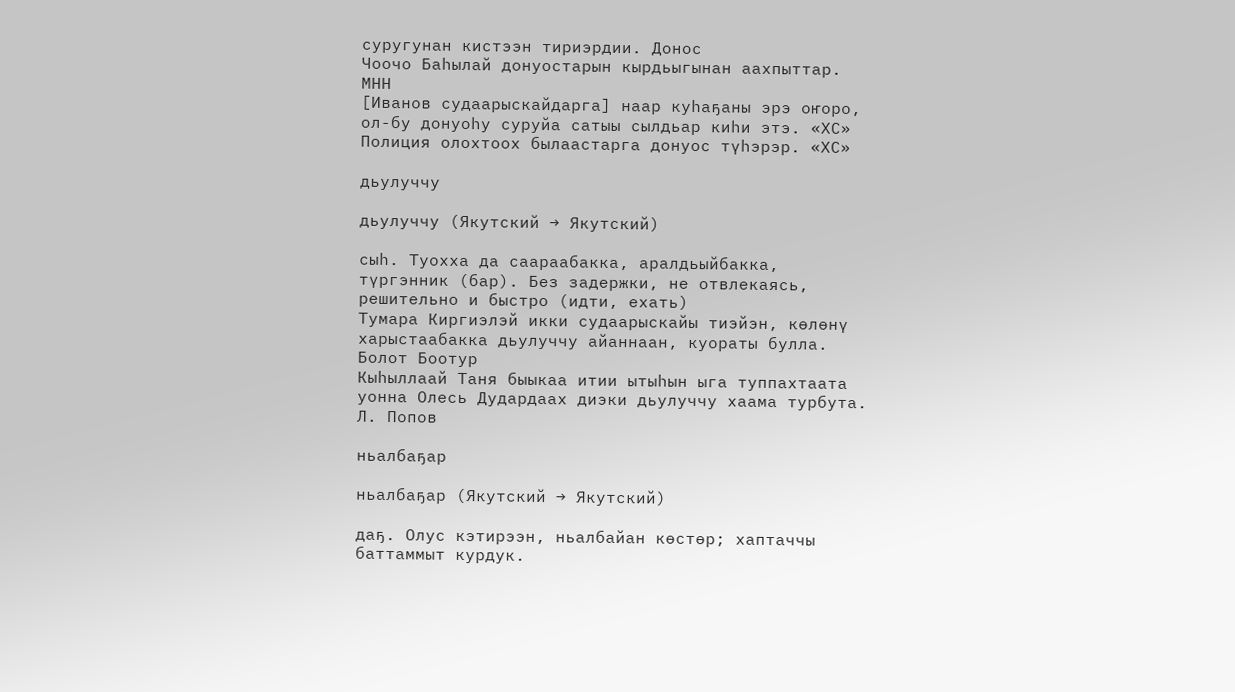суругунан кистээн тириэрдии. Донос
Чоочо Баһылай донуостарын кырдьыгынан аахпыттар. МНН
[Иванов судаарыскайдарга] наар куһаҕаны эрэ оҥоро, ол-бу донуоһу суруйа сатыы сылдьар киһи этэ. «ХС»
Полиция олохтоох былаастарга донуос түһэрэр. «ХС»

дьулуччу

дьулуччу (Якутский → Якутский)

сыһ. Туохха да саараабакка, аралдьыйбакка, түргэнник (бар). Без задержки, не отвлекаясь, решительно и быстро (идти, ехать)
Тумара Киргиэлэй икки судаарыскайы тиэйэн, көлөнү харыстаабакка дьулуччу айаннаан, куораты булла. Болот Боотур
Кыһыллаай Таня быыкаа итии ытыһын ыга туппахтаата уонна Олесь Дудардаах диэки дьулуччу хаама турбута. Л. Попов

ньалбаҕар

ньалбаҕар (Якутский → Якутский)

даҕ. Олус кэтирээн, ньалбайан көстөр; хаптаччы баттаммыт курдук.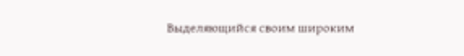Выделяющийся своим широким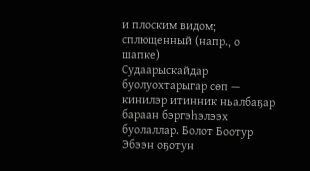и плоским видом; сплющенный (напр., о шапке)
Судаарыскайдар буолуохтарыгар сөп — кинилэр итинник ньалбаҕар бараан бэргэһэлээх буолаллар. Болот Боотур
Эбээн оҕотун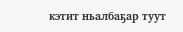кэтит ньалбаҕар туут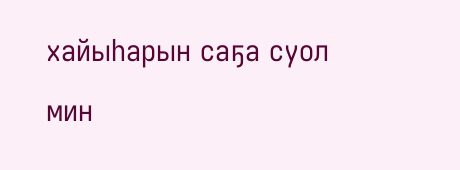хайыһарын саҕа суол мин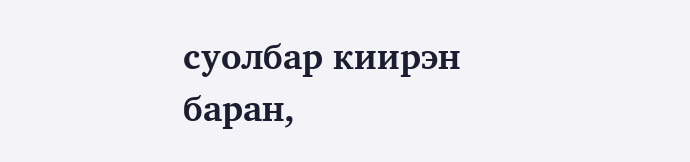суолбар киирэн баран,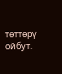төттөрү ойбут.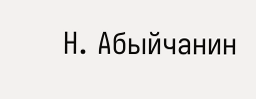Н. Абыйчанин